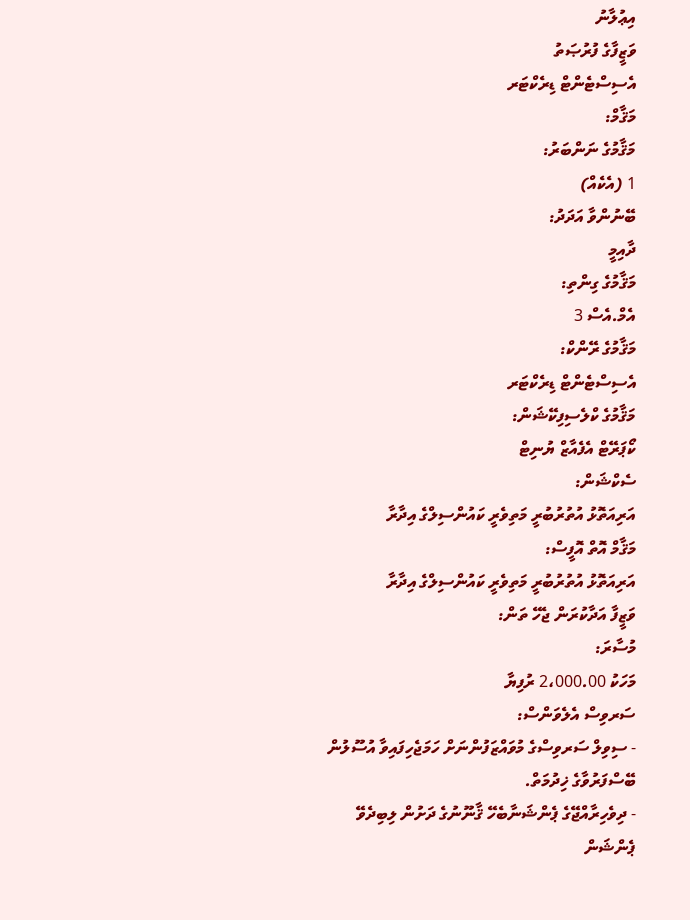އިޢުލާނު
ވަޒީފާގެ ފުރުޞަތު
އެސިސްޓެންޓް ޑިރެކްޓަރ
މަޤާމް:
މަޤާމުގެ ނަންބަރު:
1 (އެކެއް)
ބޭނުންވާ އަދަދު:
ދާއިމީ
މަޤާމުގެ ގިންތި:
އެމް.އެސް 3
މަޤާމުގެ ރޭންކް:
އެސިސްޓެންޓް ޑިރެކްޓަރ
މަޤާމުގެ ކްލެސިފިކޭޝަން:
ކޯޕަރޭޓް އެފެއާޒް ޔުނިޓް
ސެކްޝަން:
އަރިއަތޮޅު އުތުރުބުރީ މަތިވެރީ ކައުންސިލްގެ އިދާރާ
މަޤާމް އޮތް އޮފީސް:
އަރިއަތޮޅު އުތުރުބުރީ މަތިވެރީ ކައުންސިލްގެ އިދާރާ
ވަޒީފާ އަދާކުރަން ޖެހޭ ތަން:
މުސާރަ:
މަހަކު 2،000.00 ރުފިޔާ
ސަރވިސް އެލެވަންސް:
- ސިވިލް ސަރވިސްގެ މުވައްޒަފުންނަށް ހަމަޖެހިފައިވާ އުސޫލުން ބޭސްފަރުވާގެ ޚިދުމަތް.
- ދިވެހިރާއްޖޭގެ ޕެންޝަނާބެހޭ ޤާނޫނުގެ ދަށުން ލިބިދެވޭ ޕެންޝަން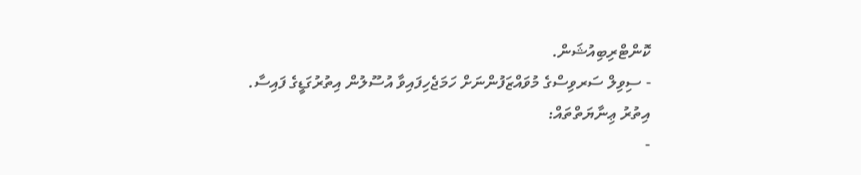ކޮންޓްރިބިއުޝަން.
- ސިވިލް ސަރވިސްގެ މުވައްޒަފުންނަށް ހަމަޖެހިފައިވާ އުސޫލުން އިތުރުގަޑީގެ ފައިސާ.
އިތުރު ޢިނާޔަތްތައް:
-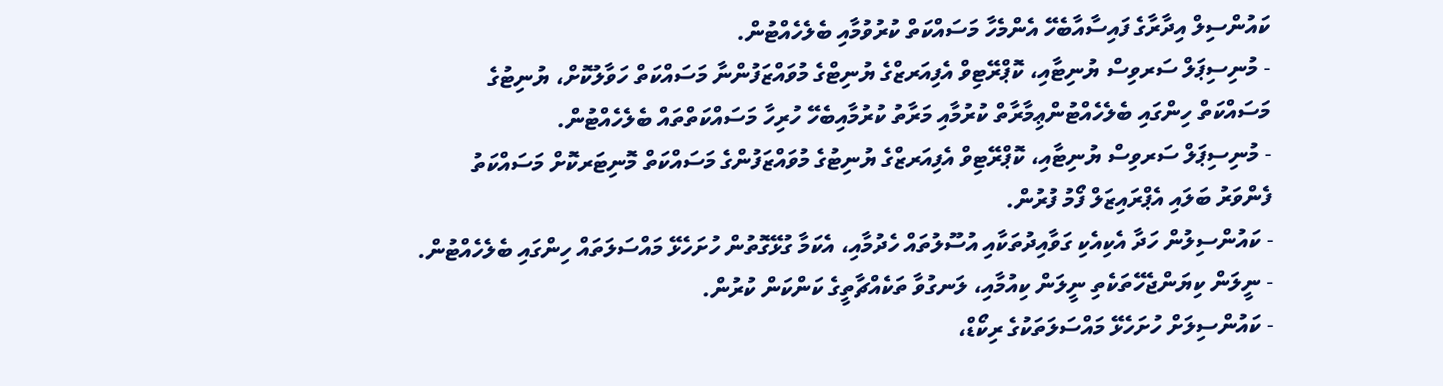ކައުންސިލް އިދާރާގެ ފައިސާއާބެހޭ އެންމެހާ މަސައްކަތް ކުރުވުމާއި ބެލެހެއްޓުން.
- މުނިސިޕަލް ސަރވިސް ޔުނިޓާއި، ކޮޕްރޭޓިވް އެފިއަރޒްގެ ޔުނިޓްގެ މުވައްޒަފުންނާ މަސައްކަތް ހަވާލުކޮށް، ޔުނިޓުގެ މަސައްކަތް ހިންގައި ބެލެހެއްޓުންޢިމާރާތް ކުރުމާއި މަރާތު ކުރުމާއިބެހޭ ހުރިހާ މަސައްކަތްތައް ބެލެހެއްޓުން.
- މުނިސިޕަލް ސަރވިސް ޔުނިޓާއި، ކޮޕްރޭޓިވް އެފިއަރޒްގެ ޔުނިޓުގެ މުވައްޒަފުންގެ މަސައްކަތް މޮނިޓަރކޮށް މަސައްކަތު ފެންވަރު ބަލައި އެޕްރައިޒަލް ފޯމު ފުރުން.
- ކައުންސިލުން ހަދާ އެކިއެކި ގަވާއިދުތަކާއި އުސޫލުތައް ހެދުމާއި، އެކަމާ ގުޅޭގޮތުން ހުށަހެޅޭ މައްސަލަތައް ހިންގައި ބެލެހެއްޓުން.
- ނީލަން ކިޔަންޖެހޭތަކެތި ނީލަން ކިއުމާއި، ލަނގުވާ ތަކެއްޗާތީގެ ކަންކަން ކުރުން.
- ކައުންސިލަށް ހުށަހެޅޭ މައްސަލަތަކުގެ ރިކޯޑް،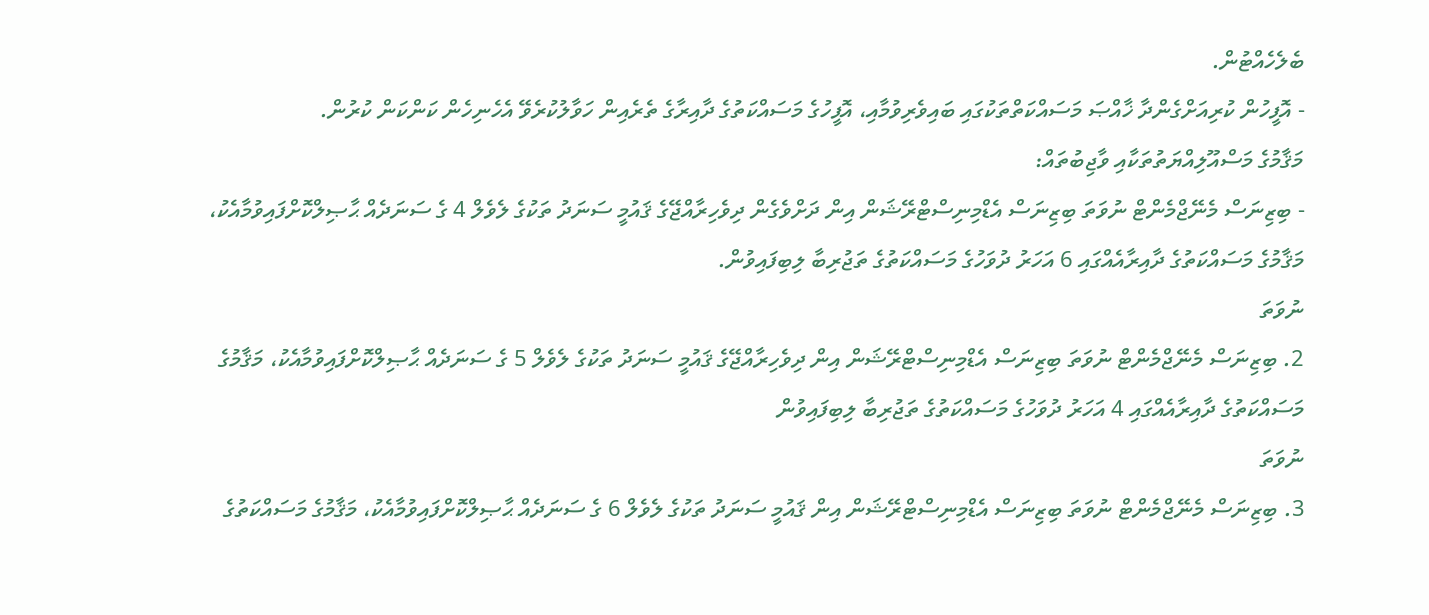ބެލެހެއްޓުން.
- އޮފީހުން ކުރިއަށްގެންދާ ޚާއްޞަ މަސައްކަތްތަކުގައި ބައިވެރިވުމާއި، އޮފީހުގެ މަސައްކަތުގެ ދާއިރާގެ ތެރެއިން ހަވާލުކުރެވޭ އެހެނިހެން ކަންކަން ކުރުން.
މަޤާމުގެ މަސްއޫލިއްޔަތުތަކާއި ވާޖިބުތައް:
- ބިޒިނަސް މެނޭޖްމެންޓް ނުވަތަ ބިޒިނަސް އެޑްމިނިސްޓްރޭޝަން އިން ދަށްވެގެން ދިވެހިރާއްޖޭގެ ޤައުމީ ސަނަދު ތަކުގެ ލެވެލް 4 ގެ ސަނަދެއް ޙާޞިލްކޮށްފައިވުމާއެކު، މަޤާމުގެ މަސައްކަތުގެ ދާއިރާއެއްގައި 6 އަހަރު ދުވަހުގެ މަސައްކަތުގެ ތަޖުރިބާ ލިބިފައިވުން.
ނުވަތަ
2. ބިޒިނަސް މެނޭޖްމެންޓް ނުވަތަ ބިޒިނަސް އެޑްމިނިސްޓްރޭޝަން އިން ދިވެހިރާއްޖޭގެ ޤައުމީ ސަނަދު ތަކުގެ ލެވެލް 5 ގެ ސަނަދެއް ޙާޞިލްކޮށްފައިވުމާއެކު، މަޤާމުގެ މަސައްކަތުގެ ދާއިރާއެއްގައި 4 އަހަރު ދުވަހުގެ މަސައްކަތުގެ ތަޖުރިބާ ލިބިފައިވުން
ނުވަތަ
3. ބިޒިނަސް މެނޭޖްމެންޓް ނުވަތަ ބިޒިނަސް އެޑްމިނިސްޓްރޭޝަން އިން ޤައުމީ ސަނަދު ތަކުގެ ލެވެލް 6 ގެ ސަނަދެއް ޙާޞިލްކޮށްފައިވުމާއެކު، މަޤާމުގެ މަސައްކަތުގެ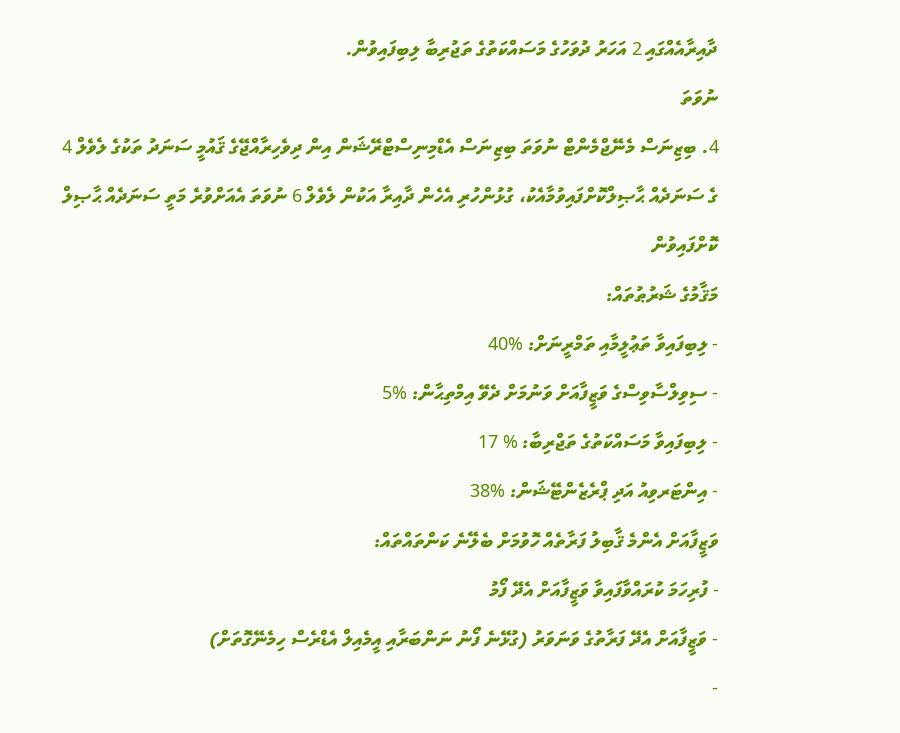ދާއިރާއެއްގައި 2 އަހަރު ދުވަހުގެ މަސައްކަތުގެ ތަޖުރިބާ ލިބިފައިވުން.
ނުވަތަ
4. ބިޒިނަސް މެނޭޖްމެންޓް ނުވަތަ ބިޒިނަސް އެޑްމިނިސްޓްރޭޝަން އިން ދިވެހިރާއްޖޭގެ ޤައުމީ ސަނަދު ތަކުގެ ލެވެލް 4 ގެ ސަނަދެއް ޙާޞިލްކޮށްފައިވުމާއެކު، ގުޅުންހުރި އެހެން ދާއިރާ އަކުން ލެވެލް 6 ނުވަތަ އެއަށްވުރެ މަތީ ސަނަދެއް ޙާޞިލް ކޮށްފައިވުން
މަޤާމުގެ ޝަރުޠުތައް:
- ލިބިފައިވާ ތަޢުލީމާއި ތަމްރީނަށް: %40
- ސިވިލްސާވިސްގެ ވަޒީފާއަށް ވަނުމަށް ދެވޭ އިމްތިޙާން: %5
- ލިބިފައިވާ މަސައްކަތުގެ ތަޖްރިބާ: % 17
- އިންޓަރވިއު އަދި ޕްރެޒެންޓޭޝަން: %38
ވަޒީފާއަށް އެންމެ ޤާބިލު ފަރާތެއް ހޮވުމަށް ބެލޭނެ ކަންތައްތައް:
- ފުރިހަމަ ކުރައްވާފައިވާ ވަޒީފާއަށް އެދޭ ފޯމު
- ވަޒީފާއަށް އެދޭ ފަރާތުގެ ވަނަވަރު (ގުޅޭނެ ފޯނު ނަންބަރާއި އީމެއިލް އެޑްރެސް ހިމެނޭގޮތަށް)
-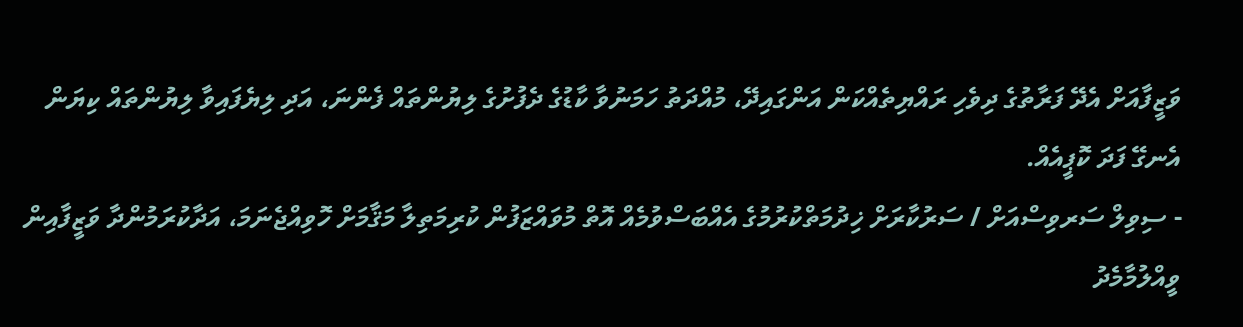ވަޒީފާއަށް އެދޭ ފަރާތުގެ ދިވެހި ރައްޔިތެއްކަން އަންގައިދޭ، މުއްދަތު ހަމަނުވާ ކާޑުގެ ދެފުށުގެ ލިޔުންތައް ފެންނަ، އަދި ލިޔެފައިވާ ލިޔުންތައް ކިޔަން އެނގޭ ފަދަ ކޮޕީއެއް.
- ސިވިލް ސަރވިސްއަށް / ސަރުކާރަށް ޚިދުމަތްކުރުމުގެ އެއްބަސްވުމެއް އޮތް މުވައްޒަފުން ކުރިމަތިލާ މަޤާމަށް ހޮވިއްޖެނަމަ، އަދާކުރަމުންދާ ވަޒީފާއިން ވީއްލުމާމެދު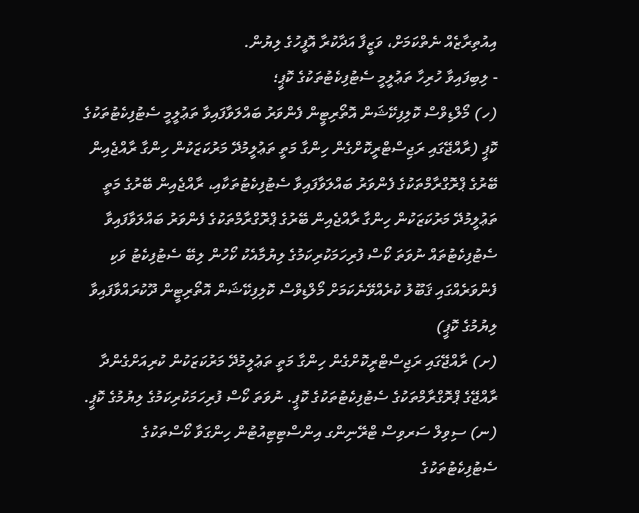އިއުތިރާޒެއް ނެތްކަމަށް، ވަޒީފާ އަދާކުރާ އޮފީހުގެ ލިޔުން.
- ލިބިފައިވާ ހުރިހާ ތަޢުލީމީ ސެޓުފިކެޓުތަކުގެ ކޮޕީ؛
(ހ) މޯލްޑިވްސް ކޮލިފިކޭޝަން އޮތޯރިޓީން ފެންވަރު ބައްލަވާފައިވާ ތަޢުލީމީ ސެޓުފިކެޓުތަކުގެ ކޮޕީ (ރާއްޖޭގައި ރަޖިސްޓްރީކޮށްގެން ހިންގާ މަތީ ތަޢުލީމުދޭ މަރުކަޒަކުން ހިންގާ ރާއްޖެއިން ބޭރުގެ ޕްރޮގްރާމްތަކުގެ ފެންވަރު ބައްލަވާފައިވާ ސެޓުފިކެޓުތަކާއި، ރާއްޖެއިން ބޭރުގެ މަތީ ތަޢުލީމުދޭ މަރުކަޒަކުން ހިންގާ ރާއްޖެއިން ބޭރުގެ ޕްރޮގްރާމްތަކުގެ ފެންވަރު ބައްލަވާފައިވާ ސެޓުފިކެޓުތައް ނުވަތަ ކޯސް ފުރިހަމަކުރިކަމުގެ ލިޔުމާއެކު ކޯހުން ލިބޭ ސެޓުފިކެޓު ވަކި ފެންވަރެއްގައި ޤަބޫލު ކުރެއްވޭނެކަމަށް މޯލްޑިވްސް ކޮލިފިކޭޝަން އޮތޯރިޓީން ދޫކުރައްވާފައިވާ ލިޔުމުގެ ކޮޕީ)
(ށ) ރާއްޖޭގައި ރަޖިސްޓްރީކޮށްގެން ހިންގާ މަތީ ތަޢުލީމުދޭ މަރުކަޒަކުން ކުރިއަށްގެންދާ ރާއްޖޭގެ ޕްރޮގްރާމްތަކުގެ ސެޓުފިކެޓުތަކުގެ ކޮޕީ. ނުވަތަ ކޯސް ފުރިހަމަކުރިކަމުގެ ލިޔުމުގެ ކޮޕީ.
(ނ) ސިވިލް ސަރވިސް ޓްރޭނިންގ އިންސްޓިޓިއުޓުން ހިންގަވާ ކޯސްތަކުގެ ސެޓުފިކެޓުތަކުގެ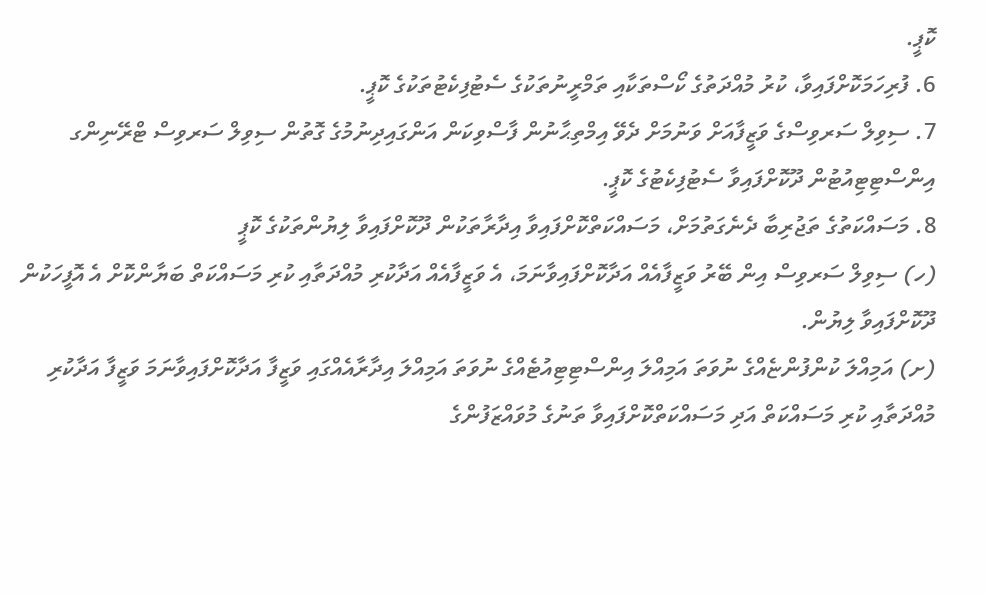ކޮޕީ.
6. ފުރިހަމަކޮށްފައިވާ، ކުރު މުއްދަތުގެ ކޯސްތަކާއި ތަމްރީނުތަކުގެ ސެޓުފިކެޓުތަކުގެ ކޮޕީ.
7. ސިވިލް ސަރވިސްގެ ވަޒީފާއަށް ވަނުމަށް ދެވޭ އިމްތިޙާނުން ފާސްވިކަން އަންގައިދިނުމުގެ ގޮތުން ސިވިލް ސަރވިސް ޓްރޭނިންގ އިންސްޓިޓިއުޓުން ދޫކޮށްފައިވާ ސެޓުފިކެޓުގެ ކޮޕީ.
8. މަސައްކަތުގެ ތަޖުރިބާ ދެނެގަތުމަށް، މަސައްކަތްކޮށްފައިވާ އިދާރާތަކުން ދޫކޮށްފައިވާ ލިޔުންތަކުގެ ކޮޕީ
(ހ) ސިވިލް ސަރވިސް އިން ބޭރު ވަޒީފާއެއް އަދާކޮށްފައިވާނަމަ، އެ ވަޒީފާއެއް އަދާކުރި މުއްދަތާއި ކުރި މަސައްކަތް ބަޔާންކޮށް އެ އޮފީހަކުން ދޫކޮށްފައިވާ ލިޔުން.
(ށ) އަމިއްލަ ކުންފުންޏެއްގެ ނުވަތަ އަމިއްލަ އިންސްޓިޓިއުޓެއްގެ ނުވަތަ އަމިއްލަ އިދާރާއެއްގައި ވަޒީފާ އަދާކޮށްފައިވާނަމަ ވަޒީފާ އަދާކުރި މުއްދަތާއި ކުރި މަސައްކަތް އަދި މަސައްކަތްކޮށްފައިވާ ތަނުގެ މުވައްޒަފުންގެ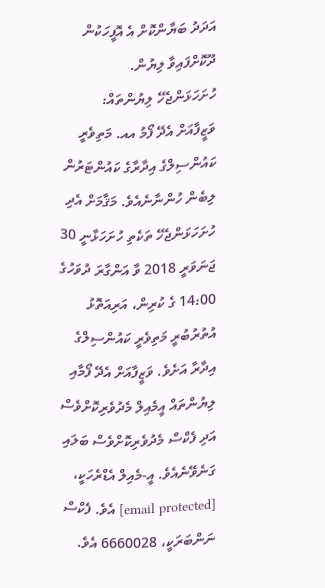އަދަދު ބަޔާންކޮށް އެ އޮފީހަކުން ދޫކޮށްފައިވާ ލިޔުން.
ހުށަހަޅަންޖެހޭ ލިޔުންތައް:
ވަޒީފާއަށް އެދޭ ފޯމު އއ. މަތިވެރީ ކައުންސިލްގެ އިދާރާގެ ކައުންޓަރުން ލިބެން ހުންނާނެއެވެ. މަޤާމަށް އެދި ހުށަހަޅަންޖެހޭ ތަކެތި ހުށަހަޅާނީ 30 ޖަނަވަރީ 2018 ވާ އަންގާރަ ދުވަހުގެ 14:00 ގެ ކުރިން، އަރިއަތޮޅު އުތުރުބުރީ މަތިވެރީ ކައުންސިލްގެ އިދާރާ އަށެވެ. ވަޒީފާއަށް އެދޭ ފޯމާއި ލިޔުންތައް އީމެއިލް މެދުވެރިކޮށްވެސް އަދި ފެކްސް މެދުވެރިކޮށްވެސް ބަލައި ގަނެވޭނެއެވެ. އީ-މެއިލް އެޑްރެހަކީ، [email protected] އެވެ. ފެކްސް ނަންބަރަކީ، 6660028 އެވެ.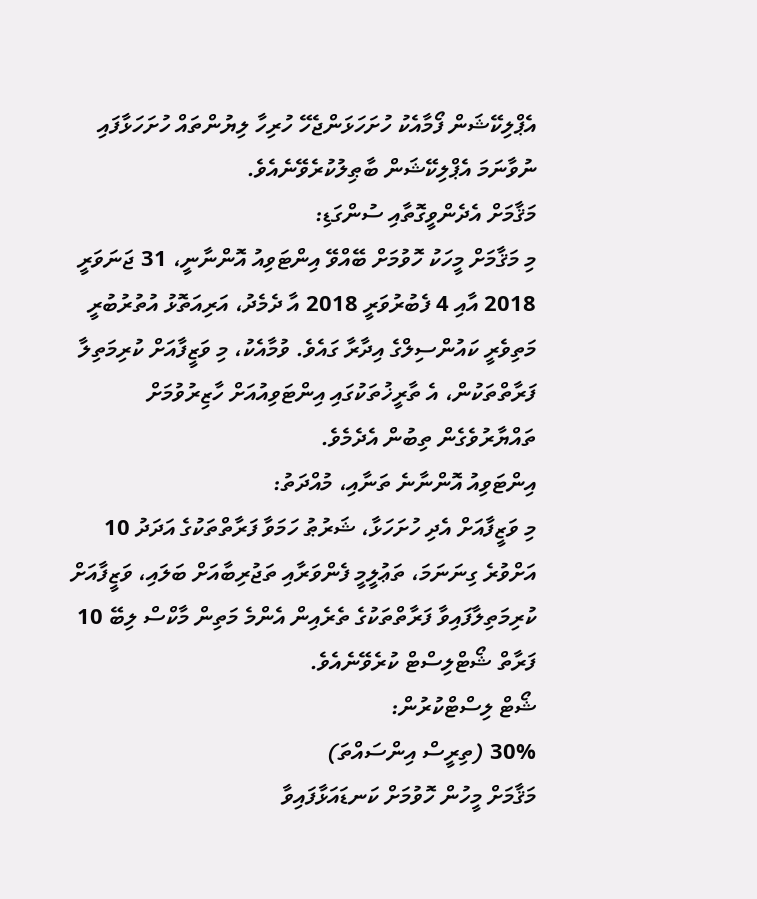އެޕްލިކޭޝަން ފޯމާއެކު ހުށަހަޅަންޖެހޭ ހުރިހާ ލިޔުންތައް ހުށަހަޅާފައި ނުވާނަމަ އެޕްލިކޭޝަން ބާޠިލުކުރެވޭނެއެވެ.
މަޤާމަށް އެދެންވީގޮތާއި ސުންގަޑި:
މި މަޤާމަށް މީހަކު ހޮވުމަށް ބޭއްވޭ އިންޓަވިއު އޮންނާނީ، 31 ޖަނަވަރީ 2018 އާއި 4 ފެބުރުވަރީ 2018 އާ ދެމެދު، އަރިއަތޮޅު އުތުރުބުރީ މަތިވެރީ ކައުންސިލްގެ އިދާރާ ގައެވެ. ވުމާއެކު، މި ވަޒީފާއަށް ކުރިމަތިލާ ފަރާތްތަކުން، އެ ތާރީޚުތަކުގައި އިންޓަވިއުއަށް ހާޒިރުވުމަށް ތައްޔާރުވެގެން ތިބުން އެދެމެވެ.
އިންޓަވިއު އޮންނާނެ ތަނާއި، މުއްދަތު:
މި ވަޒީފާއަށް އެދި ހުށަހަޅާ، ޝަރުޠު ހަމަވާ ފަރާތްތަކުގެ އަދަދު 10 އަށްވުރެ ގިނަނަމަ، ތަޢުލީމީ ފެންވަރާއި ތަޖުރިބާއަށް ބަލައި، ވަޒީފާއަށް ކުރިމަތިލާފައިވާ ފަރާތްތަކުގެ ތެރެއިން އެންމެ މަތިން މާކްސް ލިބޭ 10 ފަރާތް ޝޯޓްލިސްޓް ކުރެވޭނެއެވެ.
ޝޯޓް ލިސްޓްކުރުން:
30% (ތިރީސް އިންސައްތަ)
މަޤާމަށް މީހުން ހޮވުމަށް ކަނޑައަޅާފައިވާ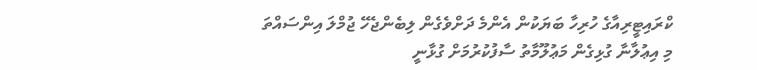ކްރައިޓީރިއާގެ ހުރިހާ ބަޔަކުން އެންމެ ދަށްވެގެން ލިބެންޖެހޭ ޖުމްލަ އިންސައްތަ
މި އިޢުލާނާ ގުޅިގެން މަޢުލޫމާތު ސާފުކުރުމަށް ގުޅާނީ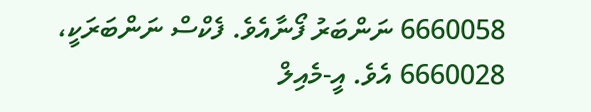6660058 ނަންބަރު ފޯނާއެވެ. ފެކްސް ނަންބަރަކީ، 6660028 އެވެ. އީ-މެއިލް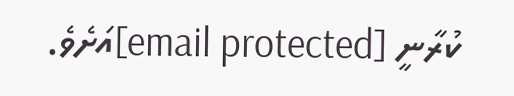ކުރާނީ [email protected]އަށެވެ.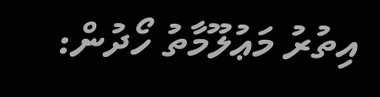އިތުރު މަޢުލޫމާތު ހޯދުން: